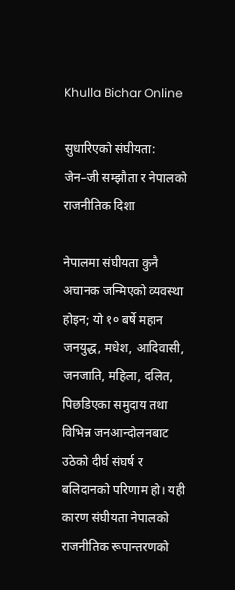Khulla Bichar Online

सुधारिएको संघीयता: जेन–जी सम्झौता र नेपालको राजनीतिक दिशा

नेपालमा संघीयता कुनै अचानक जन्मिएको व्यवस्था होइन; यो १० बर्षे महान जनयुद्ध, मधेश, आदिवासी, जनजाति, महिला, दलित, पिछडिएका समुदाय तथा विभिन्न जनआन्दोलनबाट उठेको दीर्घ संघर्ष र बलिदानको परिणाम हो। यही कारण संघीयता नेपालको राजनीतिक रूपान्तरणको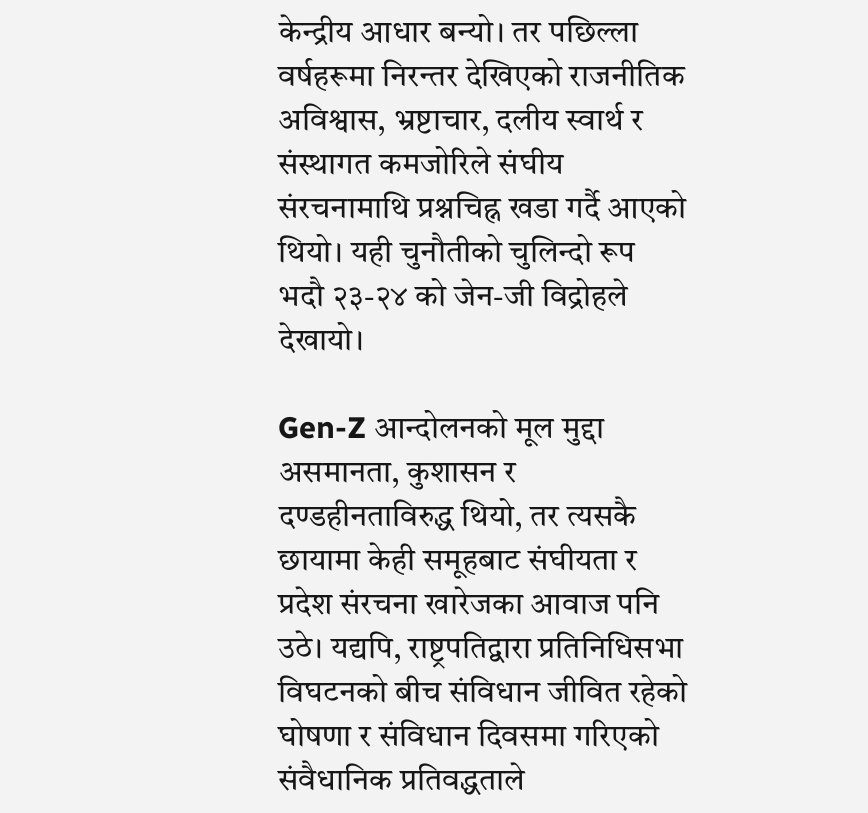केन्द्रीय आधार बन्यो। तर पछिल्ला वर्षहरूमा निरन्तर देखिएको राजनीतिक अविश्वास, भ्रष्टाचार, दलीय स्वार्थ र संस्थागत कमजोरिले संघीय संरचनामाथि प्रश्नचिह्न खडा गर्दै आएको थियो। यही चुनौतीको चुलिन्दो रूप भदौ २३-२४ को जेन-जी विद्रोहले देखायो।

Gen-Z आन्दोलनको मूल मुद्दा असमानता, कुशासन र दण्डहीनताविरुद्ध थियो, तर त्यसकै छायामा केही समूहबाट संघीयता र प्रदेश संरचना खारेजका आवाज पनि उठे। यद्यपि, राष्ट्रपतिद्वारा प्रतिनिधिसभा विघटनको बीच संविधान जीवित रहेको घोषणा र संविधान दिवसमा गरिएको संवैधानिक प्रतिवद्धताले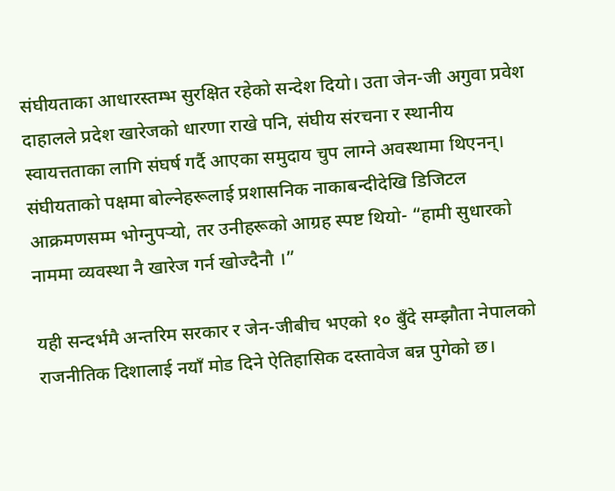संघीयताका आधारस्तम्भ सुरक्षित रहेको सन्देश दियो। उता जेन-जी अगुवा प्रवेश दाहालले प्रदेश खारेजको धारणा राखे पनि, संघीय संरचना र स्थानीय स्वायत्तताका लागि संघर्ष गर्दै आएका समुदाय चुप लाग्ने अवस्थामा थिएनन्। संघीयताको पक्षमा बोल्नेहरूलाई प्रशासनिक नाकाबन्दीदेखि डिजिटल आक्रमणसम्म भोग्नुपर्‍यो, तर उनीहरूको आग्रह स्पष्ट थियो- “हामी सुधारको नाममा व्यवस्था नै खारेज गर्न खोज्दैनौ ।”

यही सन्दर्भमै अन्तरिम सरकार र जेन-जीबीच भएको १० बुँदे सम्झौता नेपालको राजनीतिक दिशालाई नयाँ मोड दिने ऐतिहासिक दस्तावेज बन्न पुगेको छ।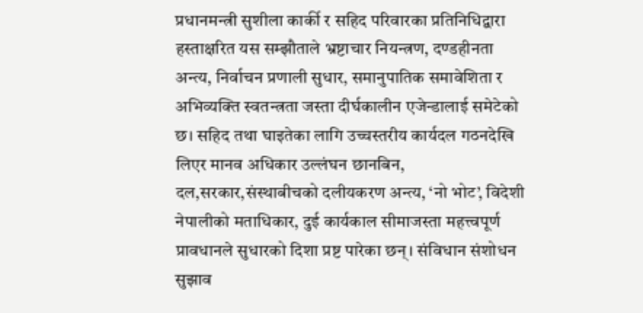प्रधानमन्त्री सुशीला कार्की र सहिद परिवारका प्रतिनिधिद्वारा हस्ताक्षरित यस सम्झौताले भ्रष्टाचार नियन्त्रण, दण्डहीनता अन्त्य, निर्वाचन प्रणाली सुधार, समानुपातिक समावेशिता र अभिव्यक्ति स्वतन्त्रता जस्ता दीर्घकालीन एजेन्डालाई समेटेको छ। सहिद तथा घाइतेका लागि उच्चस्तरीय कार्यदल गठनदेखि लिएर मानव अधिकार उल्लंघन छानबिन, दल,सरकार,संस्थाबीचको दलीयकरण अन्त्य, ‘नो भोट’, विदेशी नेपालीको मताधिकार, दुई कार्यकाल सीमाजस्ता महत्त्वपूर्ण प्रावधानले सुधारको दिशा प्रष्ट पारेका छन्। संविधान संशोधन सुझाव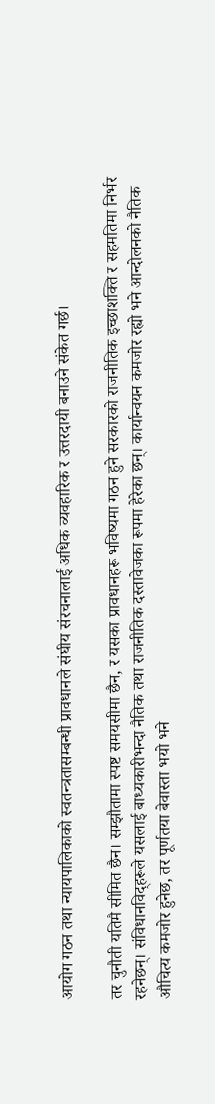आयोग गठन तथा न्यायपालिकाको स्वतन्त्रतासम्बन्धी प्रावधानले संघीय संरचनालाई अधिक व्यवहारिक र उत्तरदायी बनाउने संकेत गर्छ।

तर चुनौती यतिमै सीमित छैन। सम्झौतामा स्पष्ट समयसीमा छैन, र यसका प्रावधानहरू भविष्यमा गठन हुने सरकारको राजनीतिक इच्छाशक्ति र सहमतिमा निर्भर रहनेछन्। संविधानविद्हरूले यसलाई बाध्यकारीभन्दा नैतिक तथा राजनीतिक दस्तावेजका रूपमा हेरेका छन्। कार्यान्वयन कमजोर रह्यो भने आन्दोलनको नैतिक औचित्य कमजोर हुनेछ, तर पूर्णतया बेवास्ता भयो भने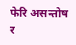फेरि असन्तोष र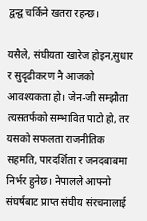द्वन्द्व चर्किने खतरा रहन्छ।

यसैले, संघीयता खारेज होइन,सुधार र सुदृढीकरण नै आजको आवश्यकता हो। जेन-जी सम्झौता त्यसतर्फको सम्भावित पाटो हो, तर यसको सफलता राजनीतिक सहमति, पारदर्शिता र जनदबाबमा निर्भर हुनेछ। नेपालले आफ्नो संघर्षबाट प्राप्त संघीय संरचनालाई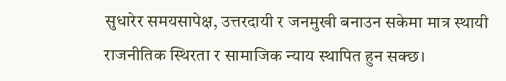सुधारेर समयसापेक्ष, उत्तरदायी र जनमुखी बनाउन सकेमा मात्र स्थायी राजनीतिक स्थिरता र सामाजिक न्याय स्थापित हुन सक्छ।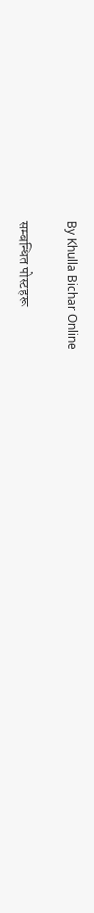By Khulla Bichar Online

सम्बन्धित पोस्टहरू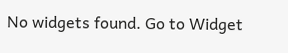No widgets found. Go to Widget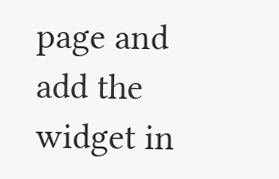page and add the widget in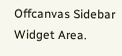Offcanvas Sidebar Widget Area.